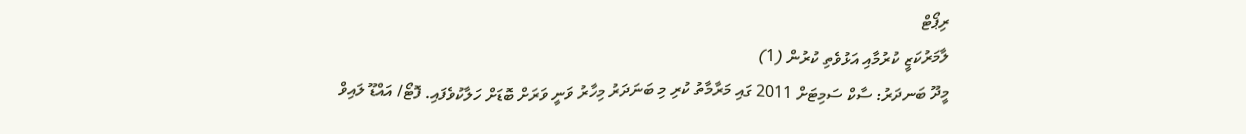ރިޕޯޓް
ލާމަރުކަޒީ ކުރުމާއި އަޅުވެތި ކުރުން (1)
މީދޫ ބަނދަރު: ސާކް ސަމިޓަށް 2011 ގައި މަރާމާތު ކުރި މި ބަނަދަރު މިހާރު ވަނީ ވަރަށް ބޮޑަށް ހަލާކުވެފައި. ފޮޓޯ/ އައްޑޫ ލައިވް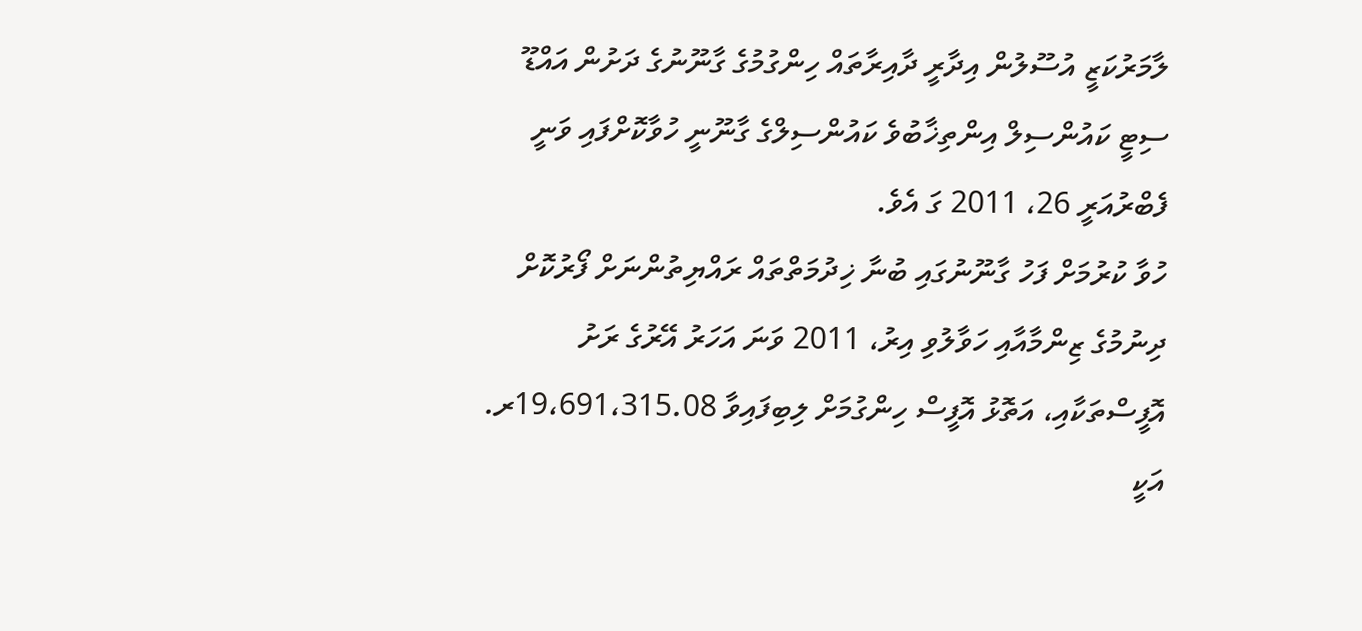ލާމަރުކަޒީ އުސޫލުން އިދާރީ ދާއިރާތައް ހިންގުމުގެ ގާނޫނުގެ ދަށުން އައްޑޫ ސިޓީ ކައުންސިލް އިންތިޚާބުވެ ކައުންސިލްގެ ގާނޫނީ ހުވާކޮށްފައި ވަނީ ފެބްރުއަރީ 26، 2011 ގަ އެވެ.
ހުވާ ކުރުމަށް ފަހު ގާނޫނުގައި ބުނާ ޚިދުމަތްތައް ރައްޔިތުންނަށް ފޯރުކޮށް ދިނުމުގެ ޒިންމާއާއި ހަވާލުވި އިރު، 2011 ވަނަ އަހަރު އޭރުގެ ރަށު އޮފީސްތަކާއި، އަތޮޅު އޮފީސް ހިންގުމަށް ލިބިފައިވާ 19،691،315.08ރ. އަކީ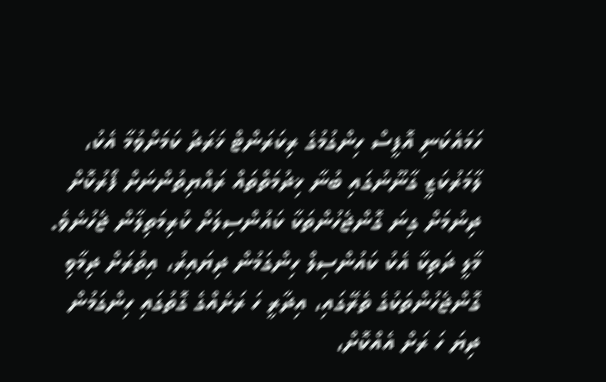ހަމައެކަނި އޮފީސް ހިންގުމުގެ ރިކަރަންޓް ޚަރަދު ކަމަށްވުމާ އެކު، ލާމަރުކަޒީ ގާނޫނުގައި ބުނާ ޚިދުމަތްތައް ރައްޔިތުންނަށް ފޯރުކޮށް ދިނުމަށް ގިނަ ގޮންޖެހުންތަކާ ކައުންސިލަށް ކުރިމަތިލާން ޖެހުނެވެ.
މާލީ ދަތިކާ އެކު ކައުންސިލް ހިންގަމުން ދިޔައިރު، އިތުރަށް ދިމާވި ގޮންޖެހުންތަކުގެ ތެރޭގައި، އިދާރީ ހަ ރަށެއްގެ ގޮތުގައި ހިންގަމުން ދިޔަ ހަ ރަށް އެއްކޮށް،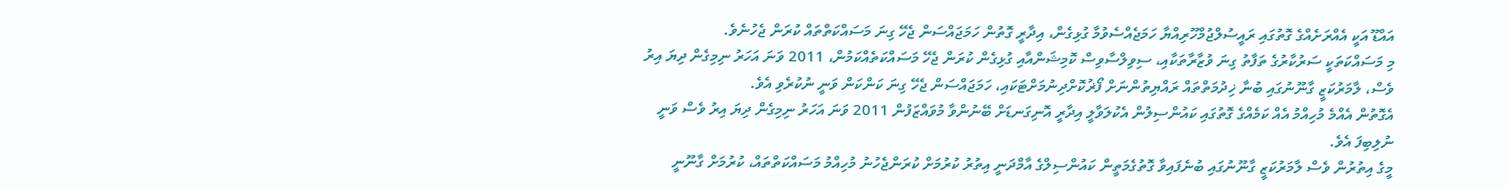އައްޑޫ އަކީ އެއްރަށެއްގެ ގޮތުގައި ރައީސުލްޖުމްހޫރިއްޔާ ހަމަޖެއްސެވުމާ ގުޅިގެން، އިދާރީ ގޮތުން ހަމަޖައްސަން ޖެހޭ ގިނަ މަސައްކަތްތައް ކުރަން ޖެހުނެވެ.
މި މަސައްކަތަކީ ސަރުކާރުގެ ތަފާތު ގިނަ ވުޒާރާތަކާއި، ސިވިލްސާވިސް ކޮމިޝަންއާއި ގުޅިގެން ކުރަން ޖެހޭ މަސައްކަތެއްކަމުން، 2011 ވަނަ އަހަރު ނިމިގެން ދިޔަ އިރު ވެސް، ލާމަރުކަޒީ ގާނޫނުގައި ބުނާ ޚިދުމަތްތައް ރައްޔިތުންނަށް ފޯޜުކޮށްދިނުމަށްޓަކައި، ހަމަޖައްސަން ޖެހޭ ގިނަ ކަންކަން ވަނީ ނުކުރެވި އެވެ.
އެގޮތުން އެއްމެ މުހިއްމު އެއް ކަމެއްގެ ގޮތުގައި ކައުންސިލުން އެކުލަވާލީ އިދާރީ އޮނިގަނޑަށް ބޭނުންވާ މުވައްޒަފުން 2011 ވަނަ އަހަރު ނިމިގެން ދިޔަ އިރު ވެސް ވަނީ ނުލިބިފަ އެވެ.
މީގެ އިތުރުން ވެސް ލާމަރުކަޒީ ގާނޫނުގައި ބުނެފައިވާ ގޮތުގެމަތީން ކައުންސިލްގެ އާމްދަނީ އިތުރު ކުރުމަށް ކުރަންޖެހުނު މުހިއްމު މަސައްކަތްތައް، ކުރުމަށް ގާނޫނީ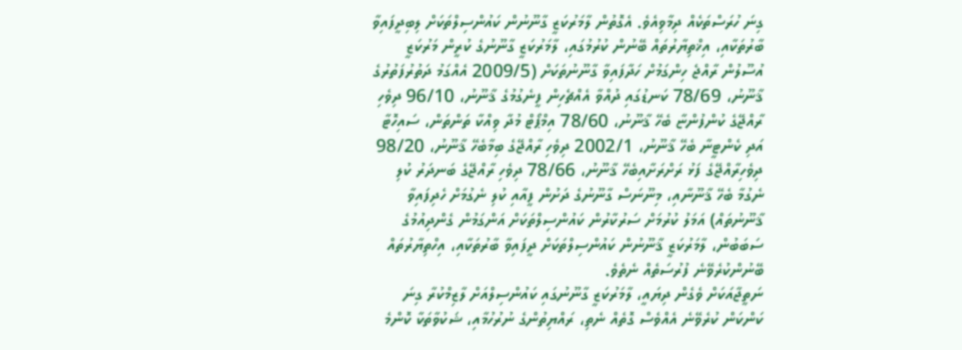ގިނަ ހުރަސްތަކެއް ދިމާވިއެވެ. އެގޮތުން ލާމަރުކަޒީ ގާނޫނުން ކައުންސިލްތަކަށް ލިބިދީފައިވާ ބާރުތަކާއި، އިޚްތިޔާރުތައް ބޭނުން ކުރުމުގައި، ލާމަރުކަޒީ ގާނޫނުގެ ކުރީން މަރުކަޒީ އުސޫލުން ރާއްޖެ ހިންގަމުށް ހަދާފައިވާ ގާނޫނުތަކަށް (2009/5 އެއްގަމު ދަތުރުފަތުރުގެ ޤާނޫނު، 78/69 ކަނޑުގައި ދުއްވާ އެއްޗެހިން ފީނެގުމުގެ ޤާނޫނު، 96/10 ދިވެހި ރާއްޖޭގެ ކުންފުންޏާ ބެހޭ ޤާނޫނު، 78/60 އިމްޕޯޓް މުދާ ވިއްކާ ތަންތަން، ސައިހޮޓާ އަދި ކެންޓީނާ ބެހޭ ޤާނޫނު، 2002/1 ދިވެހި ރާއްޖޭގެ ބިމާބެހޭ ޤާނޫނު، 98/20 ދިވެހިރާއްޖޭގެ ފަޅު ރަށްރަށާއިބެހޭ ޤާނޫނު، 78/66 ދިވެހި ރާއްޖޭގެ ބަނދަރު ކުލި ނެގުމާ ބެހޭ ޤާނޫނާއި، މިނޫނަސް ގާނޫނުގެ ދަށުން ފީއާއި ކުލި ނެގުމަށް ހެދިފައިވާ ޤާނޫނުތައް) އަމަލު ކުރުމަށް ސަރުކާރުން ކައުންސިލްތަކަށް އަންގަމުން ގެންދިއުމުގެ ސަބަބުން، ލާމަރުކަޒީ ޤާނޫނުން ކައުންސިލްތަކަށް ދީފައިވާ ބާރުތަކާއި، އިހްތިޔާރުތައް ބޭނުންކުރެވޭނެ ފުރުސަތެއް ނެތެވެ.
ނަތީޖާއަކަށް ވެގެން ދިޔައީ، ލާމަރުކަޒީ ގާނޫނުގައި ކައުންސިލްއަށް ލާޒިމްކުރާ ގިނަ ކަންކަން ކުރެވޭނެ އެއްވެސް ގޮތެއް ނެތި، ރައްޔިތުންގެ ނުރުހުމާއި، ޝަކުވާތަކާ ކޮންމެ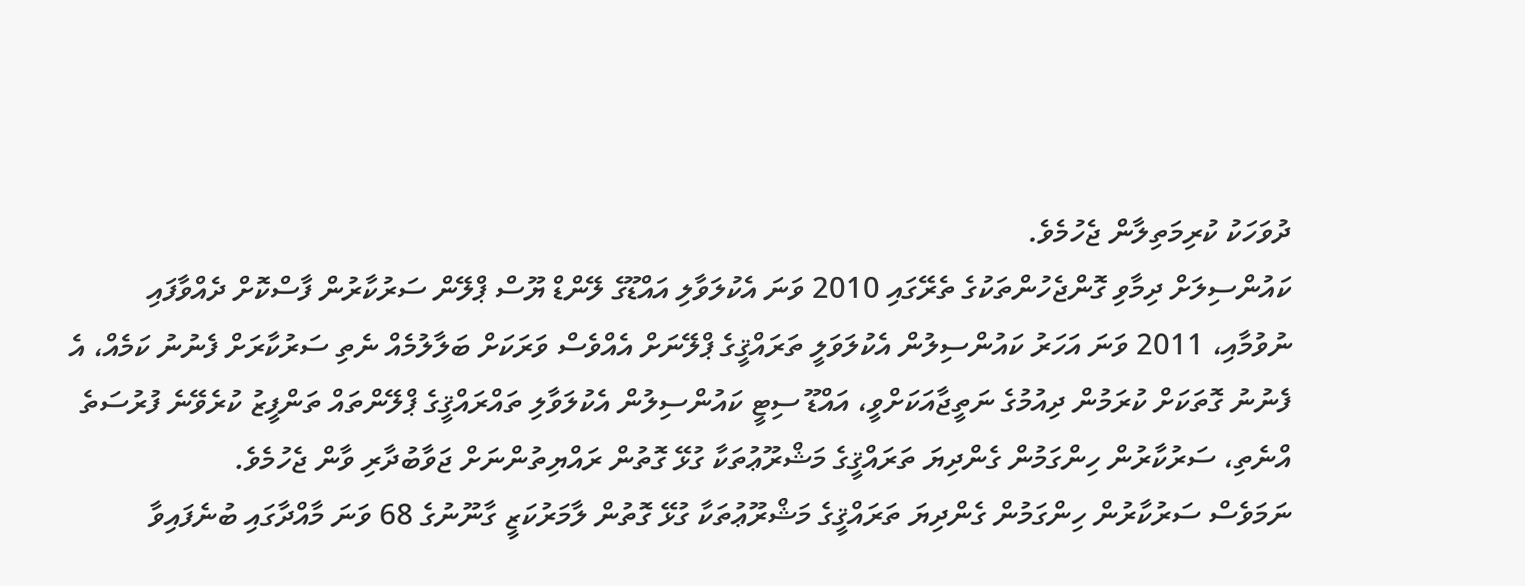ދުވަހަކު ކުރިމަތިލާން ޖެހުމެވެ.
ކައުންސިލަށް ދިމާވި ގޮންޖެހުންތަކުގެ ތެރޭގައި 2010 ވަނަ އެކުލަވާލި އައްޑޫގެ ލޭންޑް ޔޫސް ޕްލޭން ސަރުކާރުން ފާސްކޮށް ދެއްވާފައި ނުވުމާއި، 2011 ވަނަ އަހަރު ކައުންސިލުން އެކުލަވަލީ ތަރައްޤީގެ ޕްލޭނަށް އެއްވެސް ވަރަކަށް ބަލާލުމެއް ނެތި ސަރުކާރަށް ފެނުނު ކަމެއް، އެ ފެނުނު ގޮތަކަށް ކުރަމުން ދިއުމުގެ ނަތީޖާއަކަށްވީ، އައްޑޫ ސިޓީ ކައުންސިލުން އެކުލަވާލި ތައްރައްޤީގެ ޕްލޭންތައް ތަންފީޒު ކުރެވޭނެ ފުރުސަތެ އްނެތި، ސަރުކާރުން ހިންގަމުން ގެންދިޔަ ތަރައްޤީގެ މަޝްރޫޢުތަކާ ގުޅޭ ގޮތުން ރައްޔިތުންނަށް ޖަވާބުދާރި ވާން ޖެހުމެވެ.
ނަމަވެސް ސަރުކާރުން ހިންގަމުން ގެންދިޔަ ތަރައްޤީގެ މަޝްރޫޢުތަކާ ގުޅޭ ގޮތުން ލާމަރުކަޒީ ގާނޫނުގެ 68 ވަނަ މާއްދާގައި ބުނެފައިވާ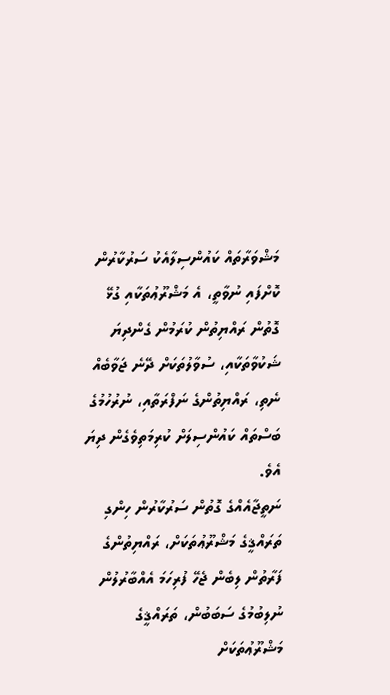މަޝްވަރާތައް ކައުންސިލާއެކު ސަރުކާރުން ކޮށްފައި ނުވާތީ، އެ މަޝްރޫޢުތަކާއި ގުޅޭ ގޮތުން ރައްޔިތުން ކުރަމުން ގެންދިޔަ ޝަކުވާތަކާއި، ސުވާލުތަކަށް ދޭނެ ޖަވާބެއް ނެތި، ރައްޔިތުންގެ ނަފްރަތާއި، ނުރުހުމުގެ ބަސްތައް ކައުންސިލަށް ކުރިމަތިވެގެން ދިޔަ އެވެ.
ނަތީޖާއެއްގެ ގޮތުން ސަރުކާރުން ހިންގި ތަރައްޤީގެ މަޝްރޫޢުތަކަށް، ރައްޔިތުންގެ ފަރާތުން ލިބެން ޖެހޭ ފުރިހަމަ އެއްބާރުލުން ނުލިބުމުގެ ސަބަބުން، ތަރައްޤީގެ މަޝްރޫޢުތަކަށް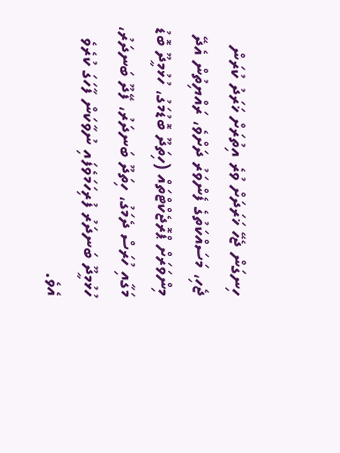ހިނގަން ޖެހޭ ޚަރަދަށް ވުރެ އިތުރަށް ޚަރަދު ކުރަން ޖެހި، މަސައްކަތުގެ ފެންވަރު ދަށްވެ، ރައްޔިތުން އެދޭ މިންވަރަށް ޕްރޮޖެކްޓްތައް (ހިތަދޫ ބޮޑުމަގު، ހުޅުމީދޫ ބޮޑު މަގާއި ހުރަސް ދެމަގު، ހިތަދޫ ބަނދަރު، ފޭދޫ ބަނދަރު، ހުޅުމީދޫ ބަނދަރު ފުރިހަމަވެފައި ނުވާކަން ފާހަގަ ކުރެވެ އެވެ.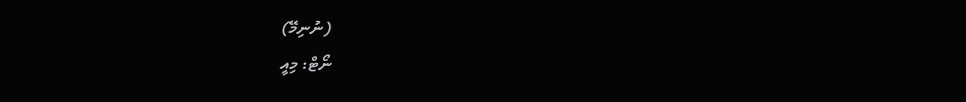(ނުނިމޭ)
ނޯޓް: މިއީ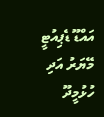އައްޑޫ ޑެޕިއުޓީ މޭޔަރު އަދި ހުޅުމީދޫ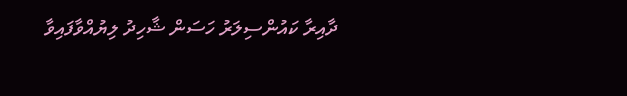ދާއިރާ ކައުންސިލަރު ހަސަން ޝާހިދު ލިޔުއްވާފައިވާ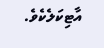އާޓިކަލެކެވެ.